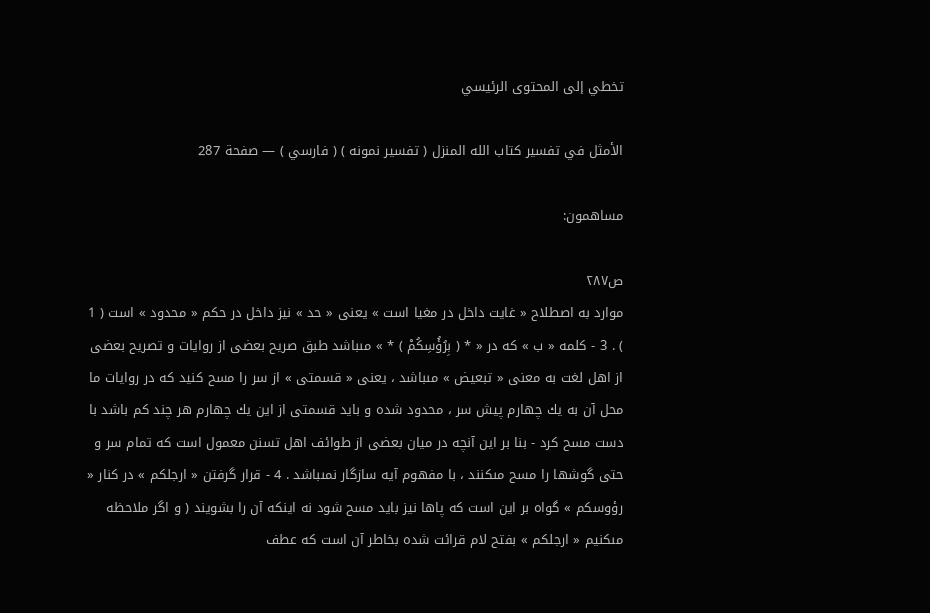تخطي إلى المحتوى الرئيسي

الأمثل في تفسير كتاب الله المنزل ( تفسير نمونه ) ( فارسي ) — صفحة 287

مساهمون:

ص٢٨٧
موارد به اصطلاح « غايت داخل در مغيا است » يعنى « حد » نيز داخل در حكم « محدود » است ( 1 ) . 3 - كلمه « ب » كه در « * ( بِرُؤُسِكُمْ ) * » مىباشد طبق صريح بعضى از روايات و تصريح بعضى از اهل لغت به معنى « تبعيض » مىباشد ، يعنى « قسمتى » از سر را مسح كنيد كه در روايات ما محل آن به يك چهارم پيش سر ، محدود شده و بايد قسمتى از اين يك چهارم هر چند كم باشد با دست مسح كرد - بنا بر اين آنچه در ميان بعضى از طوائف اهل تسنن معمول است كه تمام سر و حتى گوشها را مسح مىكنند ، با مفهوم آيه سازگار نمىباشد . 4 - قرار گرفتن « ارجلكم » در كنار « رؤوسكم » گواه بر اين است كه پاها نيز بايد مسح شود نه اينكه آن را بشويند ( و اگر ملاحظه مىكنيم « ارجلكم » بفتح لام قرائت شده بخاطر آن است كه عطف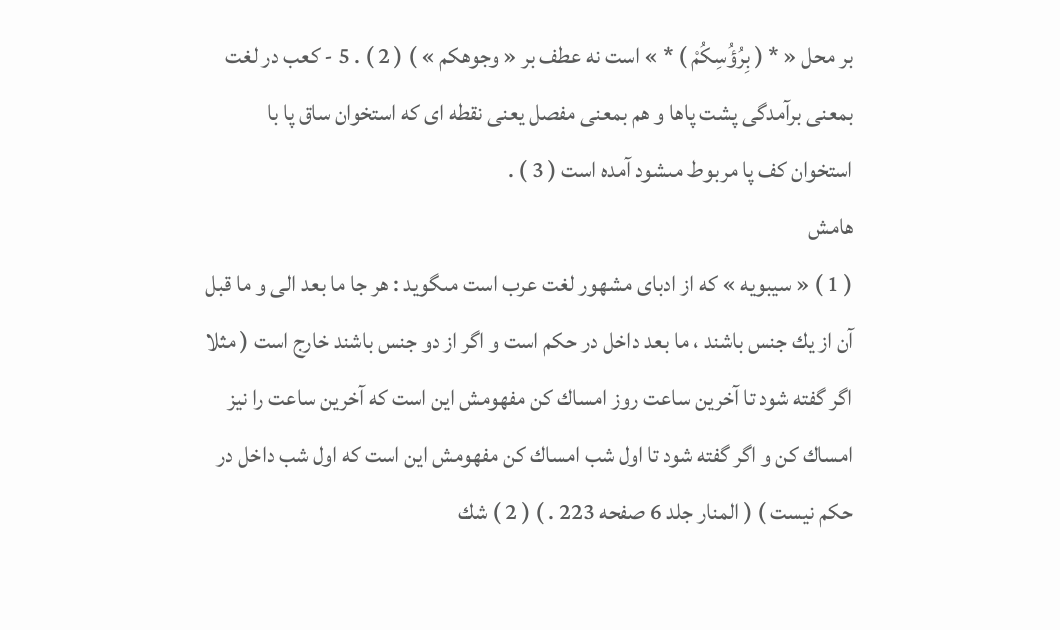بر محل « * ( بِرُؤُسِكُمْ ) * » است نه عطف بر « وجوهكم » ) ( 2 ) . 5 - كعب در لغت بمعنى برآمدگى پشت پاها و هم بمعنى مفصل يعنى نقطه اى كه استخوان ساق پا با استخوان كف پا مربوط مىشود آمده است ( 3 ) .
هامش
( 1 ) « سيبويه » كه از ادباى مشهور لغت عرب است مىگويد : هر جا ما بعد الى و ما قبل آن از يك جنس باشند ، ما بعد داخل در حكم است و اگر از دو جنس باشند خارج است ( مثلا اگر گفته شود تا آخرين ساعت روز امساك كن مفهومش اين است كه آخرين ساعت را نيز امساك كن و اگر گفته شود تا اول شب امساك كن مفهومش اين است كه اول شب داخل در حكم نيست ) ( المنار جلد 6 صفحه 223 . ) ( 2 ) شك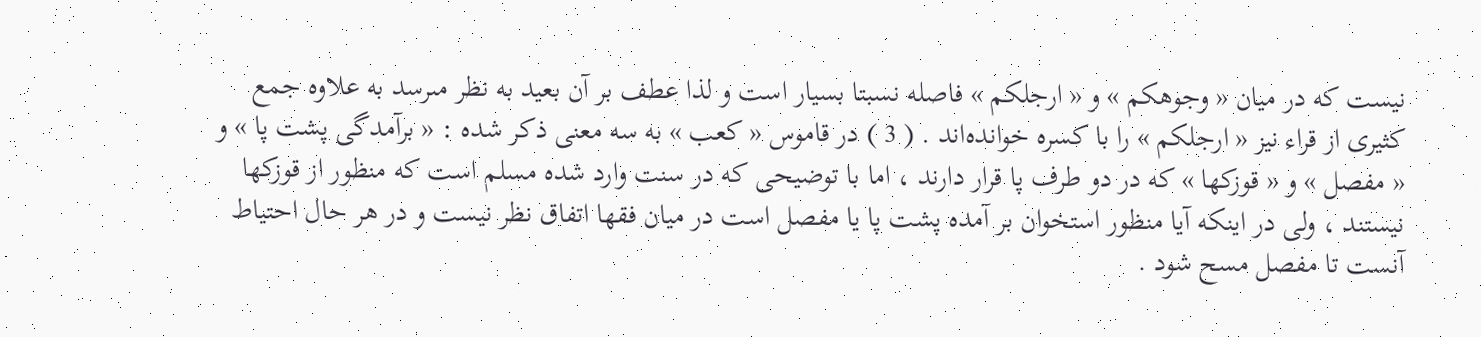نيست كه در ميان « وجوهكم » و « ارجلكم » فاصله نسبتا بسيار است و لذا عطف بر آن بعيد به نظر مىرسد به علاوه جمع كثيرى از قراء نيز « ارجلكم » را با كسره خوانده‌اند . ( 3 ) در قاموس « كعب » به سه معنى ذكر شده : « برآمدگى پشت پا » و « مفصل » و « قوزكها » كه در دو طرف پا قرار دارند ، اما با توضيحى كه در سنت وارد شده مسلم است كه منظور از قوزكها نيستند ، ولى در اينكه آيا منظور استخوان بر آمده پشت پا يا مفصل است در ميان فقها اتفاق نظر نيست و در هر حال احتياط آنست تا مفصل مسح شود .